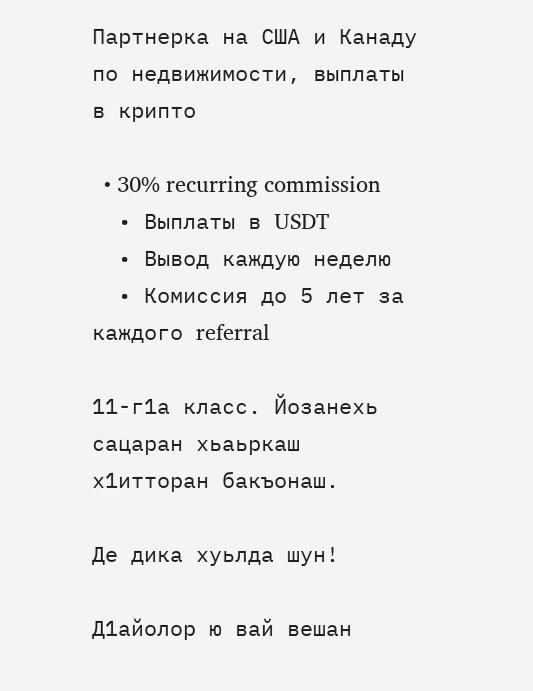Партнерка на США и Канаду по недвижимости, выплаты в крипто

  • 30% recurring commission
  • Выплаты в USDT
  • Вывод каждую неделю
  • Комиссия до 5 лет за каждого referral

11-г1а класс. Йозанехь сацаран хьаьркаш х1итторан бакъонаш.

Де дика хуьлда шун!

Д1айолор ю вай вешан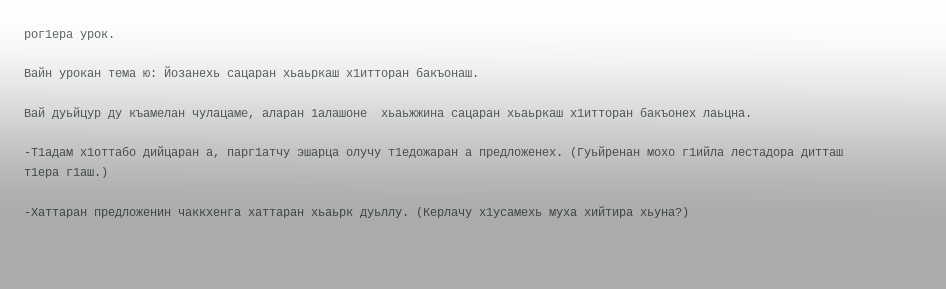рог1ера урок.

Вайн урокан тема ю: Йозанехь сацаран хьаьркаш х1итторан бакъонаш.

Вай дуьйцур ду къамелан чулацаме, аларан 1алашоне  хьаьжжина сацаран хьаьркаш х1итторан бакъонех лаьцна.

-Т1адам х1оттабо дийцаран а, парг1атчу эшарца олучу т1едожаран а предложенех. (Гуьйренан мохо г1ийла лестадора дитташ т1ера г1аш.)

-Хаттаран предложенин чаккхенга хаттаран хьаьрк дуьллу. (Керлачу х1усамехь муха хийтира хьуна?)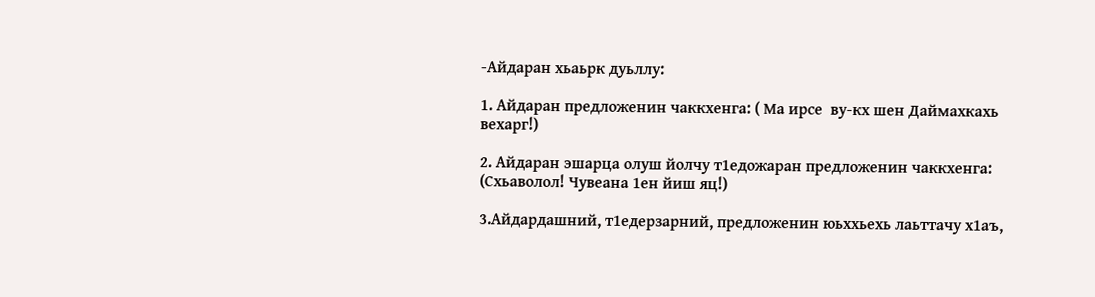-Айдаран хьаьрк дуьллу:

1. Айдаран предложенин чаккхенга: ( Ма ирсе  ву-кх шен Даймахкахь вехарг!)

2. Айдаран эшарца олуш йолчу т1едожаран предложенин чаккхенга: (Схьаволол! Чувеана 1ен йиш яц!)

3.Айдардашний, т1едерзарний, предложенин юьххьехь лаьттачу х1аъ,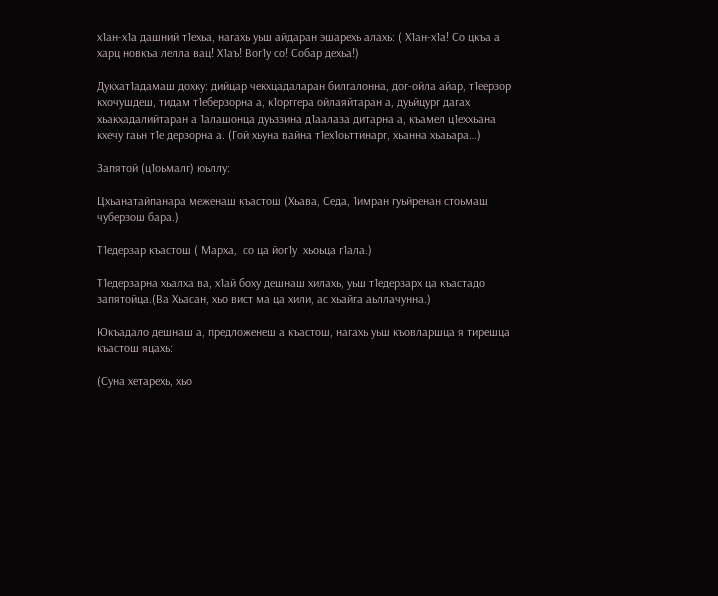х1ан-х1а дашний т1ехьа, нагахь уьш айдаран эшарехь алахь: ( Х1ан-х1а! Со цкъа а харц новкъа лелла вац! Х1аъ! Вог1у со! Собар дехьа!)

Дукхат1адамаш дохку: дийцар чекхцадаларан билгалонна, дог-ойла айар, т1еерзор кхочушдеш, тидам т1еберзорна а, к1орггера ойлаяйтаран а, дуьйцург дагах хьакхадалийтаран а 1алашонца дуьззина д1аалаза дитарна а, къамел ц1еххьана кхечу гаьн т1е дерзорна а. (Гой хьуна вайна т1ех1оьттинарг, хьанна хьаьара…)

Запятой (ц1оьмалг) юьллу:

Цхьанатайпанара меженаш къастош (Хьава, Седа, 1имран гуьйренан стоьмаш чуберзош бара.)

Т1едерзар къастош ( Марха,  со ца йог1у  хьоьца г1ала.)

Т1едерзарна хьалха ва, х1ай боху дешнаш хилахь, уьш т1едерзарх ца къастадо запятойца.(Ва Хьасан, хьо вист ма ца хили, ас хьайга аьллачунна.)

Юкъадало дешнаш а, предложенеш а къастош, нагахь уьш къовларшца я тирешца къастош яцахь:

(Суна хетарехь, хьо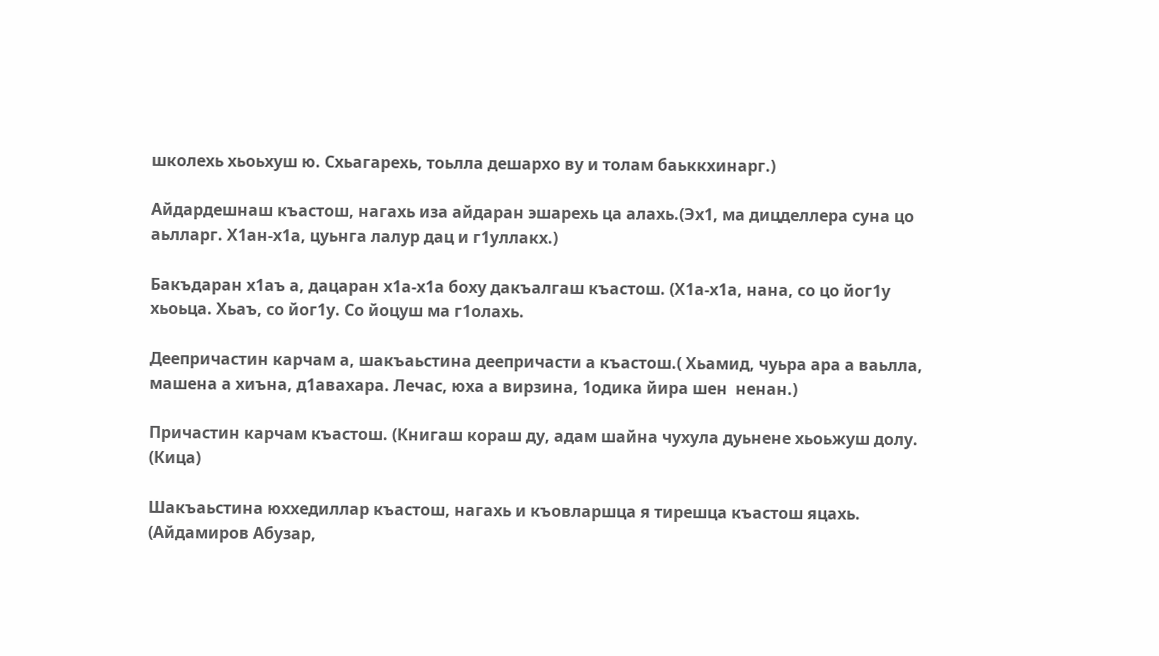школехь хьоьхуш ю. Схьагарехь, тоьлла дешархо ву и толам баьккхинарг.)

Айдардешнаш къастош, нагахь иза айдаран эшарехь ца алахь.(Эх1, ма дицделлера суна цо аьлларг. Х1ан-х1а, цуьнга лалур дац и г1уллакх.)

Бакъдаран х1аъ а, дацаран х1а-х1а боху дакъалгаш къастош. (Х1а-х1а, нана, со цо йог1у хьоьца. Хьаъ, со йог1у. Со йоцуш ма г1олахь.

Деепричастин карчам а, шакъаьстина деепричасти а къастош.( Хьамид, чуьра ара а ваьлла, машена а хиъна, д1авахара. Лечас, юха а вирзина, 1одика йира шен  ненан.)

Причастин карчам къастош. (Книгаш кораш ду, адам шайна чухула дуьнене хьоьжуш долу. (Кица)

Шакъаьстина юххедиллар къастош, нагахь и къовларшца я тирешца къастош яцахь. (Айдамиров Абузар,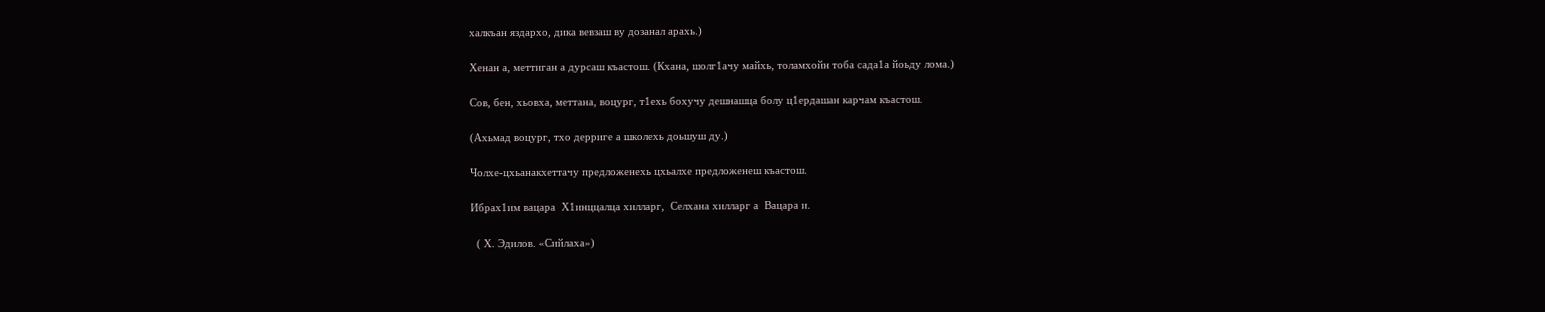халкъан яздархо, дика вевзаш ву дозанал арахь.)

Хенан а, меттиган а дурсаш къастош. (Кхана, шолг1ачу майхь, толамхойн тоба сада1а йоьду лома.)

Сов, бен, хьовха, меттана, воцург, т1ехь бохучу дешнашца болу ц1ердашан карчам къастош.

(Ахьмад воцург, тхо дерриге а школехь доьшуш ду.)

Чолхе-цхьанакхеттачу предложенехь цхьалхе предложенеш къастош.

Ибрах1им вацара  Х1инццалца хилларг,  Селхана хилларг а  Вацара и.

  ( Х. Эдилов. «Сийлаха»)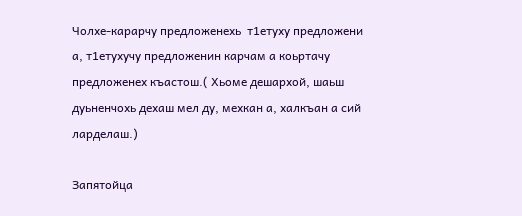Чолхе-карарчу предложенехь  т1етуху предложени а, т1етухучу предложенин карчам а коьртачу предложенех къастош.( Хьоме дешархой, шаьш дуьненчохь дехаш мел ду, мехкан а, халкъан а сий ларделаш.)

Запятойца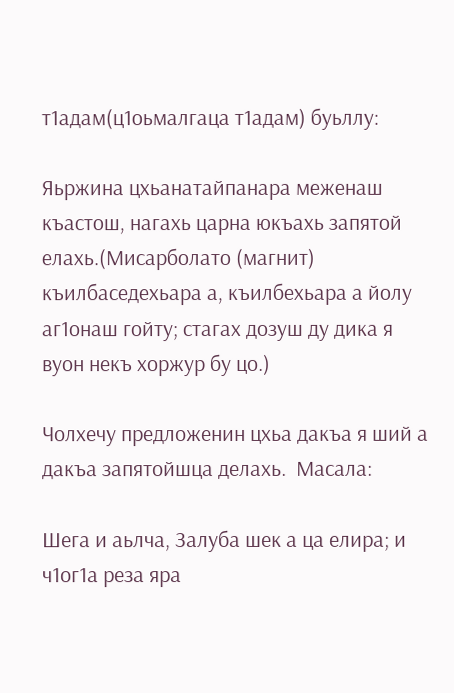т1адам(ц1оьмалгаца т1адам) буьллу:

Яьржина цхьанатайпанара меженаш къастош, нагахь царна юкъахь запятой елахь.(Мисарболато (магнит) къилбаседехьара а, къилбехьара а йолу аг1онаш гойту; стагах дозуш ду дика я вуон некъ хоржур бу цо.)

Чолхечу предложенин цхьа дакъа я ший а дакъа запятойшца делахь.  Масала:

Шега и аьлча, Залуба шек а ца елира; и ч1ог1а реза яра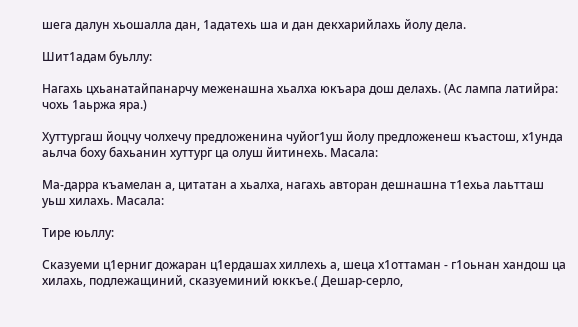шега далун хьошалла дан, 1адатехь ша и дан декхарийлахь йолу дела.

Шит1адам буьллу:

Нагахь цхьанатайпанарчу меженашна хьалха юкъара дош делахь. (Ас лампа латийра: чохь 1аьржа яра.)

Хуттургаш йоцчу чолхечу предложенина чуйог1уш йолу предложенеш къастош, х1унда аьлча боху бахьанин хуттург ца олуш йитинехь. Масала:

Ма-дарра къамелан а, цитатан а хьалха, нагахь авторан дешнашна т1ехьа лаьтташ уьш хилахь. Масала:

Тире юьллу:

Сказуеми ц1ерниг дожаран ц1ердашах хиллехь а, шеца х1оттаман - г1оьнан хандош ца хилахь, подлежащиний, сказуеминий юккъе.( Дешар-серло,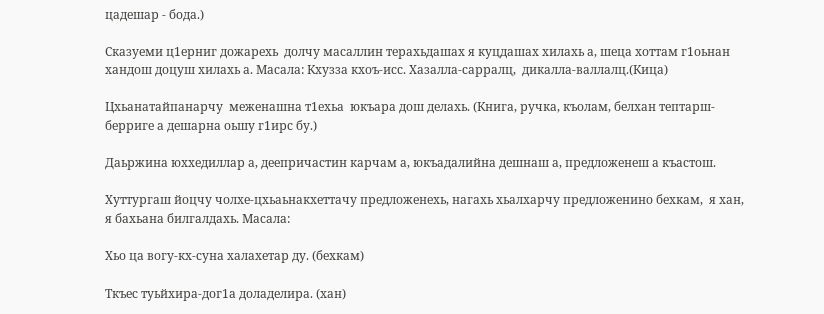цадешар - бода.)

Сказуеми ц1ерниг дожарехь  долчу масаллин терахьдашах я куцдашах хилахь а, шеца хоттам г1оьнан хандош доцуш хилахь а. Масала: Кхузза кхоъ-исс. Хазалла-сарралц,  дикалла-валлалц.(Кица)

Цхьанатайпанарчу  меженашна т1ехьа  юкъара дош делахь. (Книга, ручка, къолам, белхан тептарш-берриге а дешарна оьшу г1ирс бу.)

Даьржина юххедиллар а, деепричастин карчам а, юкъадалийна дешнаш а, предложенеш а къастош.

Хуттургаш йоцчу чолхе-цхьаьнакхеттачу предложенехь, нагахь хьалхарчу предложенино бехкам,  я хан, я бахьана билгалдахь. Масала:

Хьо ца вогу-кх-суна халахетар ду. (бехкам)

Ткъес туьйхира-дог1а доладелира. (хан)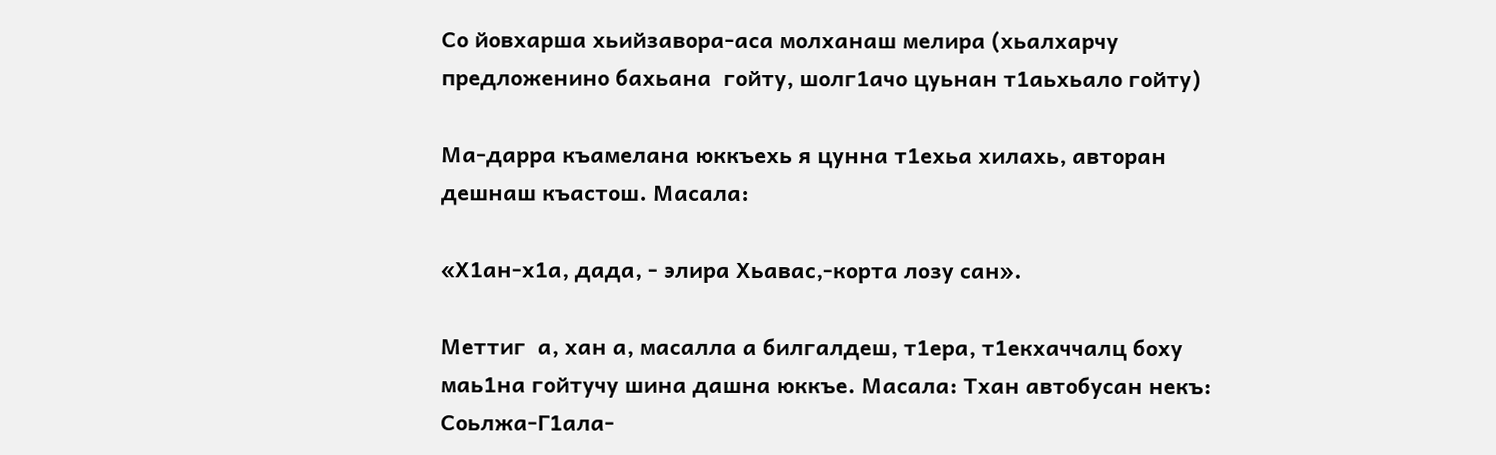Со йовхарша хьийзавора-аса молханаш мелира (хьалхарчу предложенино бахьана  гойту, шолг1ачо цуьнан т1аьхьало гойту)

Ма-дарра къамелана юккъехь я цунна т1ехьа хилахь, авторан дешнаш къастош. Масала:

«Х1ан-х1а, дада, - элира Хьавас,-корта лозу сан».

Меттиг  а, хан а, масалла а билгалдеш, т1ера, т1екхаччалц боху маь1на гойтучу шина дашна юккъе. Масала: Тхан автобусан некъ: Соьлжа-Г1ала-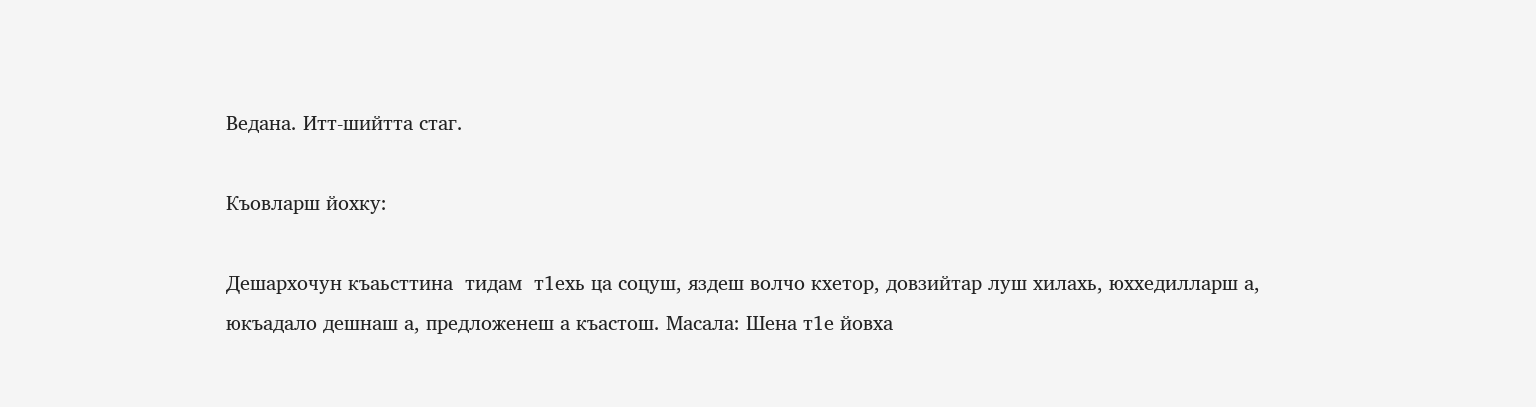Ведана. Итт-шийтта стаг.

Къовларш йохку:

Дешархочун къаьсттина  тидам  т1ехь ца соцуш, яздеш волчо кхетор, довзийтар луш хилахь, юххедилларш а, юкъадало дешнаш а, предложенеш а къастош. Масала: Шена т1е йовха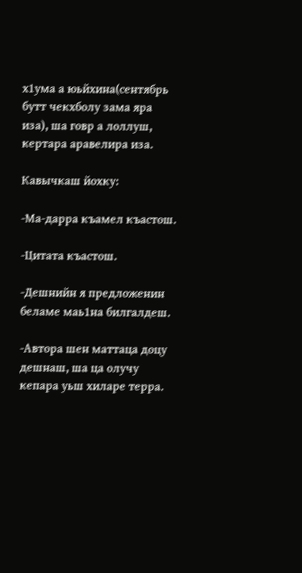х1ума а юьйхина(сентябрь бутт чекхболу зама яра иза), ша говр а лоллуш, кертара аравелира иза.

Кавычкаш йохку:

-Ма-дарра къамел къастош.

-Цитата къастош.

-Дешнийн я предложенин беламе маь1на билгалдеш.

-Автора шен маттаца доцу дешнаш, ша ца олучу кепара уьш хиларе терра.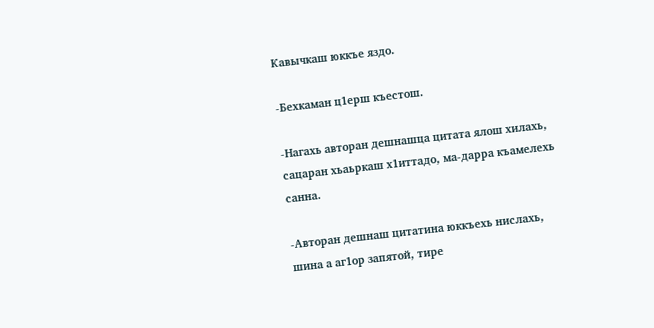Кавычкаш юккъе яздо.

-Бехкаман ц1ерш къестош.

-Нагахь авторан дешнашца цитата ялош хилахь, сацаран хьаьркаш х1иттадо, ма-дарра къамелехь санна.

-Авторан дешнаш цитатина юккъехь нислахь, шина а аг1ор запятой, тире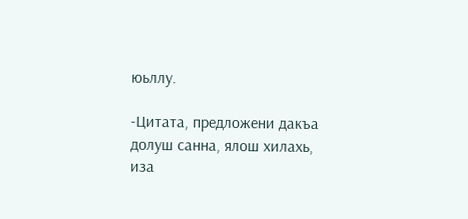юьллу.

-Цитата, предложени дакъа долуш санна, ялош хилахь, иза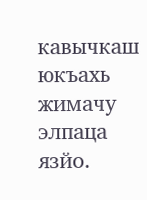кавычкаш юкъахь жимачу элпаца язйо.